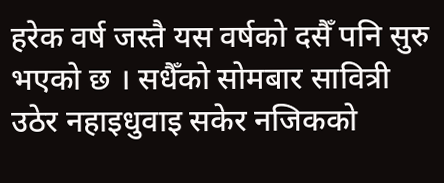हरेक वर्ष जस्तै यस वर्षको दसैँ पनि सुरु भएको छ । सधैँको सोमबार सावित्री उठेर नहाइधुवाइ सकेर नजिकको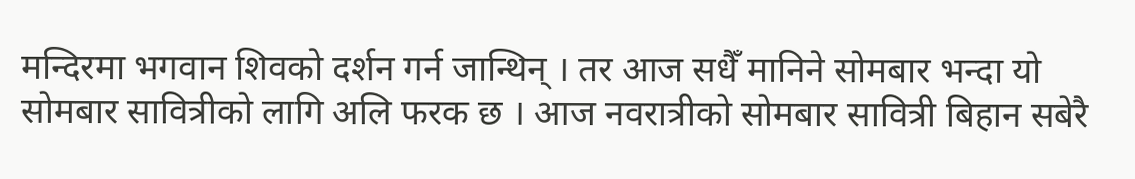मन्दिरमा भगवान शिवको दर्शन गर्न जान्थिन् । तर आज सधैँ मानिने सोमबार भन्दा यो सोमबार सावित्रीको लागि अलि फरक छ । आज नवरात्रीको सोमबार सावित्री बिहान सबेरै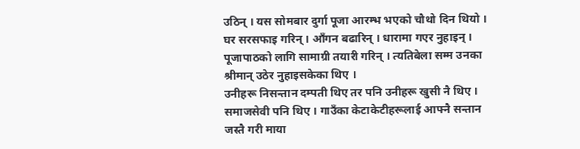उठिन् । यस सोमबार दुर्गा पूजा आरम्भ भएको चौथो दिन थियो । घर सरसफाइ गरिन् । आँगन बढारिन् । धारामा गएर नुहाइन् । पूजापाठको लागि सामाग्री तयारी गरिन् । त्यतिबेला सम्म उनका श्रीमान् उठेर नुहाइसकेका थिए ।
उनीहरू निसन्तान दम्पती थिए तर पनि उनीहरू खुसी नै थिए । समाजसेवी पनि थिए । गाउँका केटाकेटीहरूलाई आफ्नै सन्तान जस्तै गरी माया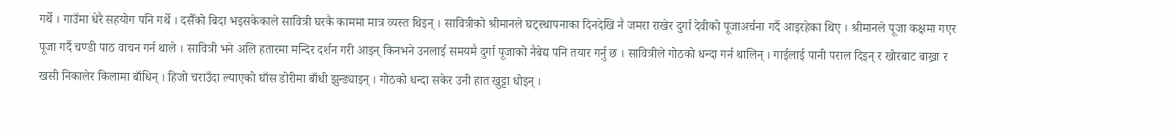गर्थे । गाउँमा धेरै सहयोग पनि गर्थे । दसैँको बिदा भइसकेकाले सावित्री घरकै काममा मात्र व्यस्त थिइन् । सावित्रीको श्रीमानले घट्स्थापनाका दिनदेखि नै जमरा राखेर दुर्गा देवीको पूजाअर्चना गर्दै आइरहेका थिए । श्रीमानले पूजा कक्षमा गएर पूजा गर्दै चण्डी पाठ वाचन गर्न थाले । सावित्री भने अलि हतारमा मन्दिर दर्शन गरी आइन् किनभने उनलाई समयमै दुर्गा पूजाको नैबेद्य पनि तयार गर्नु छ । सावित्रीले गोठको धन्दा गर्न थालिन् । गाईलाई पानी पराल दिइन् र खोरबाट बाख्रा र खसी निकालेर किलामा बाँधिन् । हिजो चराउँदा ल्याएको घाँस डोरीमा बाँधी झुन्ड्याइन् । गोठको धन्दा सकेर उनी हात खुट्टा धोइन् ।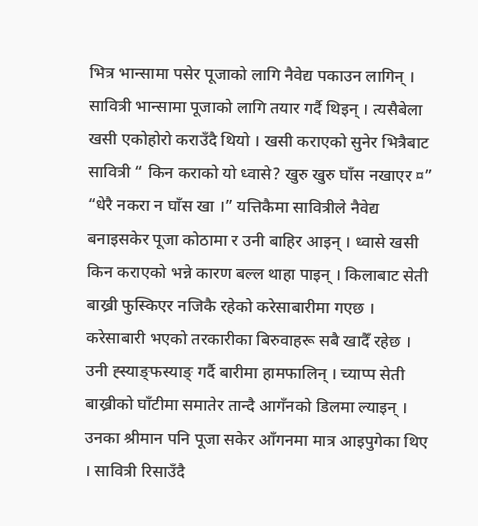भित्र भान्सामा पसेर पूजाको लागि नैवेद्य पकाउन लागिन् । सावित्री भान्सामा पूजाको लागि तयार गर्दै थिइन् । त्यसैबेला खसी एकोहोरो कराउँदै थियो । खसी कराएको सुनेर भित्रैबाट सावित्री “ किन कराको यो ध्वासे? खुरु खुरु घाँस नखाएर ¤” “धेरै नकरा न घाँस खा ।” यत्तिकैमा सावित्रीले नैवेद्य बनाइसकेर पूजा कोठामा र उनी बाहिर आइन् । ध्वासे खसी किन कराएको भन्ने कारण बल्ल थाहा पाइन् । किलाबाट सेती बाख्री फुस्किएर नजिकै रहेको करेसाबारीमा गएछ । करेसाबारी भएको तरकारीका बिरुवाहरू सबै खादैँ रहेछ । उनी ह्स्याङ्फस्याङ् गर्दै बारीमा हामफालिन् । च्याप्प सेती बाख्रीको घाँटीमा समातेर तान्दै आगँनको डिलमा ल्याइन् । उनका श्रीमान पनि पूजा सकेर आँगनमा मात्र आइपुगेका थिए । सावित्री रिसाउँदै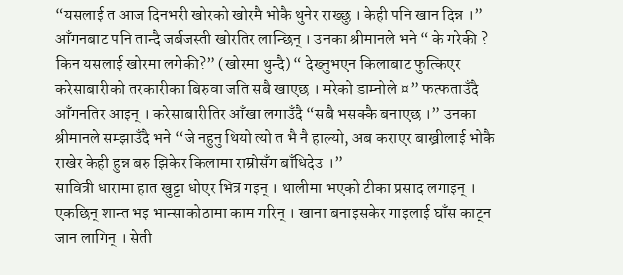“यसलाई त आज दिनभरी खोरको खोरमै भोकै थुनेर राख्छु । केही पनि खान दिन्न ।” आँगनबाट पनि तान्दै जर्बजस्ती खोरतिर लान्छिन् । उनका श्रीमानले भने “ के गरेकी ? किन यसलाई खोरमा लगेकी?” (खोरमा थुन्दै) “ देख्नुभएन किलाबाट फुत्किएर करेसाबारीको तरकारीका बिरुवा जति सबै खाएछ । मरेको डाम्नोले ¤” फत्फताउँदै आँगनतिर आइन् । करेसाबारीतिर आँखा लगाउँदै “सबै भसक्कै बनाएछ ।” उनका श्रीमानले सम्झाउँदै भने “जे नहुनु थियो त्यो त भै नै हाल्यो, अब कराएर बाख्रीलाई भोकै राखेर केही हुन्न बरु झिकेर किलामा राम्रोसँग बाँधिदेउ ।”
सावित्री धारामा हात खुट्टा धोएर भित्र गइन् । थालीमा भएको टीका प्रसाद लगाइन् । एकछिन् शान्त भइ भान्साकोठामा काम गरिन् । खाना बनाइसकेर गाइलाई घाँस काट्न जान लागिन् । सेती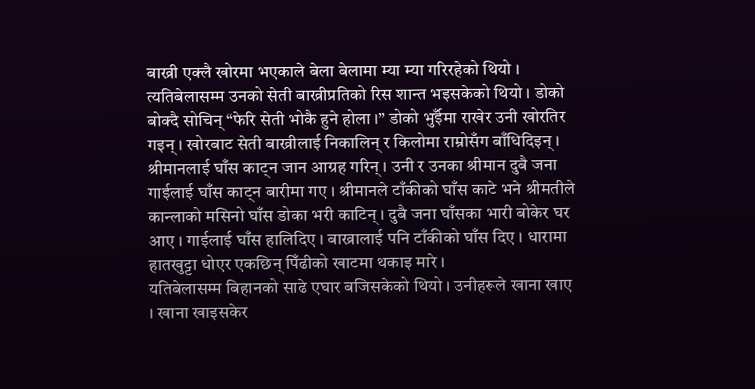बाख्री एक्लै खोरमा भएकाले बेला बेलामा म्या म्या गरिरहेको थियो । त्यतिबेलासम्म उनको सेती बाख्रीप्रतिको रिस शान्त भइसकेको थियो । डोको बोक्दै सोचिन् “फेरि सेती भोकै हुने होला ।” डोको भुईँमा राखेर उनी खोरतिर गइन् । खोरबाट सेती बाख्रीलाई निकालिन् र किलोमा राम्रोसँग बाँधिदिइन् । श्रीमानलाई घाँस काट्न जान आग्रह गरिन् । उनी र उनका श्रीमान दुबै जना गाईलाई घाँस काट्न बारीमा गए । श्रीमानले टाँकीको घाँस काटे भने श्रीमतीले कान्लाको मसिनो घाँस डोका भरी काटिन् । दुबै जना घाँसका भारी बोकेर घर आए । गाईलाई घाँस हालिदिए । बाख्रालाई पनि टाँकीको घाँस दिए । धारामा हातखुट्टा धोएर एकछिन् पिँढीको खाटमा थकाइ मारे ।
यतिबेलासम्म बिहानको साढे एघार बजिसकेको थियो । उनीहरूले खाना खाए । खाना खाइसकेर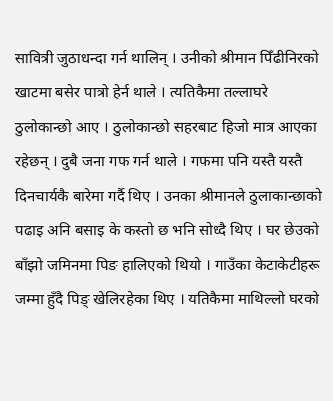सावित्री जुठाधन्दा गर्न थालिन् । उनीको श्रीमान पिँढीनिरको खाटमा बसेर पात्रो हेर्न थाले । त्यतिकैमा तल्लाघरे ठुलोकान्छो आए । ठुलोकान्छो सहरबाट हिजो मात्र आएका रहेछन् । दुबै जना गफ गर्न थाले । गफमा पनि यस्तै यस्तै दिनचार्यकै बारेमा गर्दै थिए । उनका श्रीमानले ठुलाकान्छाको पढाइ अनि बसाइ के कस्तो छ भनि सोध्दै थिए । घर छेउको बाँझो जमिनमा पिङ हालिएको थियो । गाउँका केटाकेटीहरू जम्मा हुँदै पिङ् खेलिरहेका थिए । यतिकैमा माथिल्लो घरको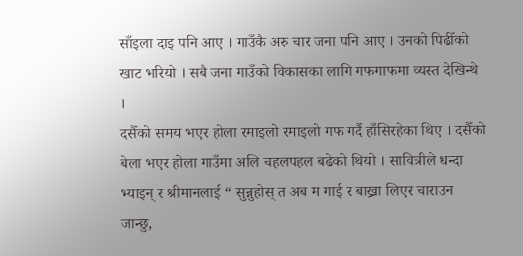साँइला दाइ पनि आए । गाउँकै अरु चार जना पनि आए । उनको पिढीँको खाट भरियो । सबै जना गाउँको विकासका लागि गफगाफमा व्यस्त देखिन्थे ।
दसैँको समय भएर होला रमाइलो रमाइलो गफ गर्दै हाँसिरहेका थिए । दसैँको बेला भएर होला गाउँमा अलि चहलपहल बढेको थियो । सावित्रीले धन्दा भ्याइन् र श्रीमानलाई “ सुन्नुहोस् त अब म गाई र बाख्रा लिएर चाराउन जान्छु,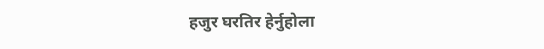हजुर घरतिर हेर्नुहोला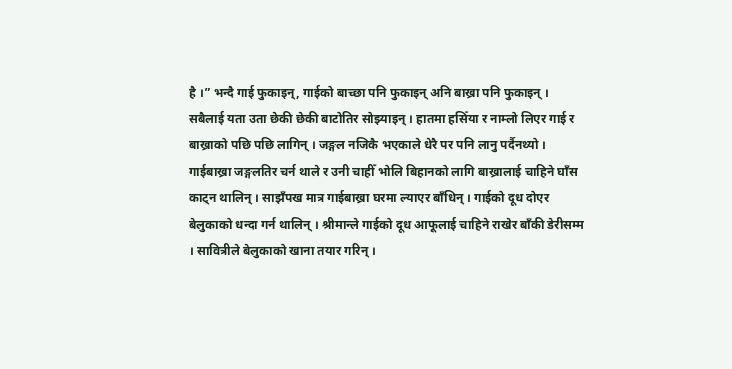है ।” भन्दै गाई फुकाइन्, गाईको बाच्छा पनि फुकाइन् अनि बाख्रा पनि फुकाइन् । सबैलाई यता उता छेकी छेकी बाटोतिर सोझ्याइन् । हातमा हसिँया र नाम्लो लिएर गाई र बाख्राको पछि पछि लागिन् । जङ्गल नजिकै भएकाले धेरै पर पनि लानु पर्दैनथ्यो । गाईबाख्रा जङ्गलतिर चर्न थाले र उनी चाहीँ भोलि बिहानको लागि बाख्रालाई चाहिने घाँस काट्न थालिन् । साझँपख मात्र गाईबाख्रा घरमा ल्याएर बाँधिन् । गाईको दूध दोएर बेलुकाको धन्दा गर्न थालिन् । श्रीमान्ले गाईको दूध आफूलाई चाहिने राखेर बाँकी डेरीसम्म । सावित्रीले बेलुकाको खाना तयार गरिन् ।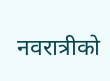नवरात्रीको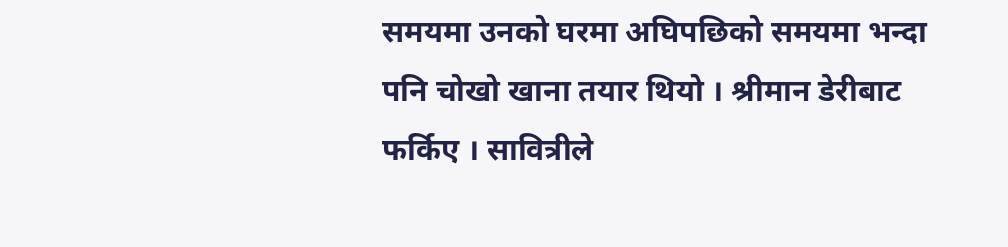समयमा उनको घरमा अघिपछिको समयमा भन्दा पनि चोखो खाना तयार थियो । श्रीमान डेरीबाट फर्किए । सावित्रीले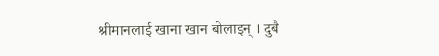श्रीमानलाई खाना खान बोलाइन् । दुबै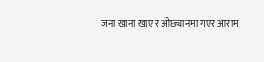जना खाना खाए र ओछ्यानमा गएर आराम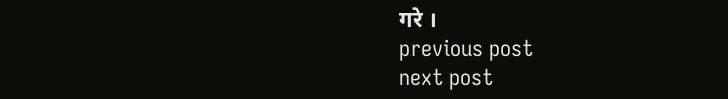गरे ।
previous post
next post